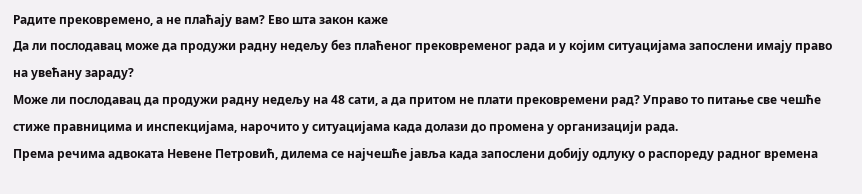Радите прековремено, а не плаћају вам? Ево шта закон каже
Да ли послодавац може да продужи радну недељу без плаћеног прековременог рада и у којим ситуацијама запослени имају право на увећану зараду?
Може ли послодавац да продужи радну недељу на 48 сати, а да притом не плати прековремени рад? Управо то питање све чешће стиже правницима и инспекцијама, нарочито у ситуацијама када долази до промена у организацији рада.
Према речима адвоката Невене Петровић, дилема се најчешће јавља када запослени добију одлуку о распореду радног времена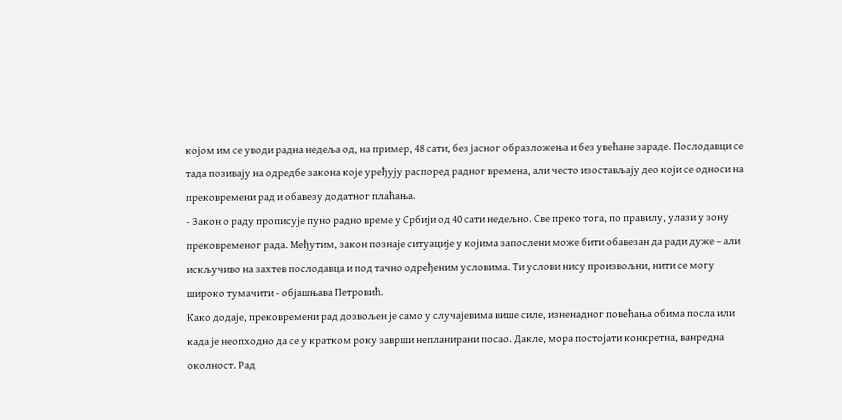којом им се уводи радна недеља од, на пример, 48 сати, без јасног образложења и без увећане зараде. Послодавци се тада позивају на одредбе закона које уређују распоред радног времена, али често изостављају део који се односи на прековремени рад и обавезу додатног плаћања.
- Закон о раду прописује пуно радно време у Србији од 40 сати недељно. Све преко тога, по правилу, улази у зону прековременог рада. Међутим, закон познаје ситуације у којима запослени може бити обавезан да ради дуже – али искључиво на захтев послодавца и под тачно одређеним условима. Ти услови нису произвољни, нити се могу широко тумачити - објашњава Петровић.
Како додаје, прековремени рад дозвољен је само у случајевима више силе, изненадног повећања обима посла или када је неопходно да се у кратком року заврши непланирани посао. Дакле, мора постојати конкретна, ванредна околност. Рад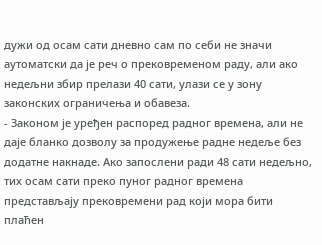дужи од осам сати дневно сам по себи не значи аутоматски да је реч о прековременом раду, али ако недељни збир прелази 40 сати, улази се у зону законских ограничења и обавеза.
- Законом је уређен распоред радног времена, али не даје бланко дозволу за продужење радне недеље без додатне накнаде. Ако запослени ради 48 сати недељно, тих осам сати преко пуног радног времена представљају прековремени рад који мора бити плаћен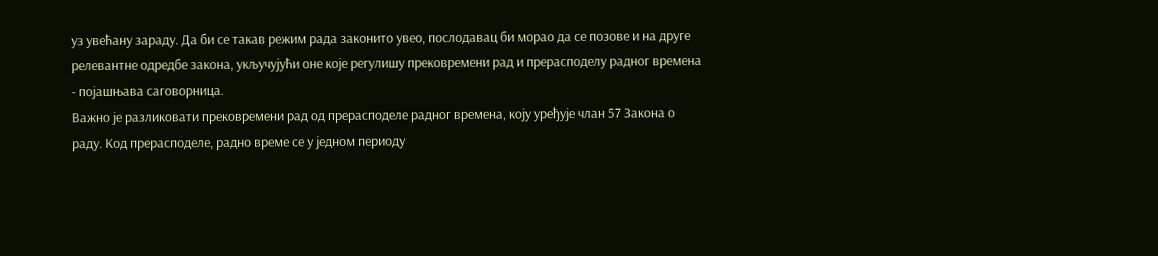уз увећану зараду. Да би се такав режим рада законито увео, послодавац би морао да се позове и на друге релевантне одредбе закона, укључујући оне које регулишу прековремени рад и прерасподелу радног времена - појашњава саговорница.
Важно је разликовати прековремени рад од прерасподеле радног времена, коју уређује члан 57 Закона о раду. Код прерасподеле, радно време се у једном периоду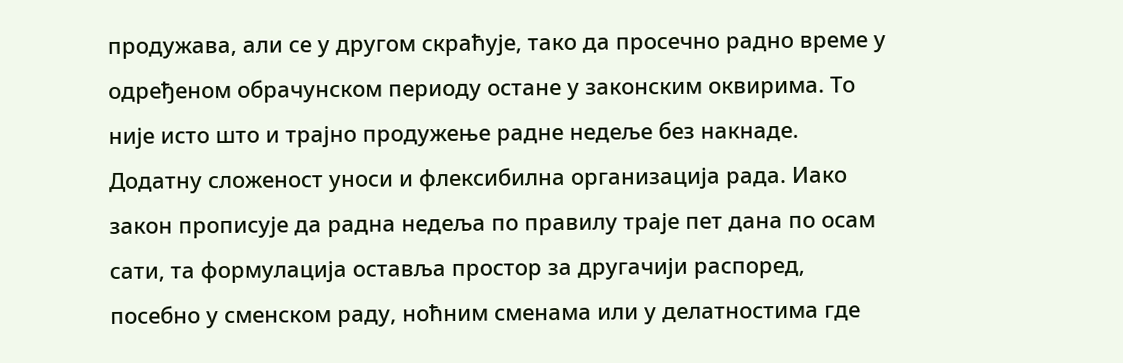продужава, али се у другом скраћује, тако да просечно радно време у одређеном обрачунском периоду остане у законским оквирима. То није исто што и трајно продужење радне недеље без накнаде.
Додатну сложеност уноси и флексибилна организација рада. Иако закон прописује да радна недеља по правилу траје пет дана по осам сати, та формулација оставља простор за другачији распоред, посебно у сменском раду, ноћним сменама или у делатностима где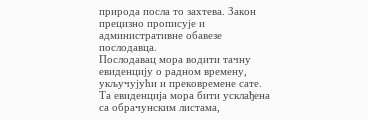природа посла то захтева. Закон прецизно прописује и административне обавезе послодавца.
Послодавац мора водити тачну евиденцију о радном времену, укључујући и прековремене сате. Та евиденција мора бити усклађена са обрачунским листама,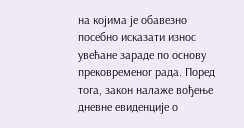на којима је обавезно посебно исказати износ увећане зараде по основу прековременог рада. Поред тога, закон налаже вођење дневне евиденције о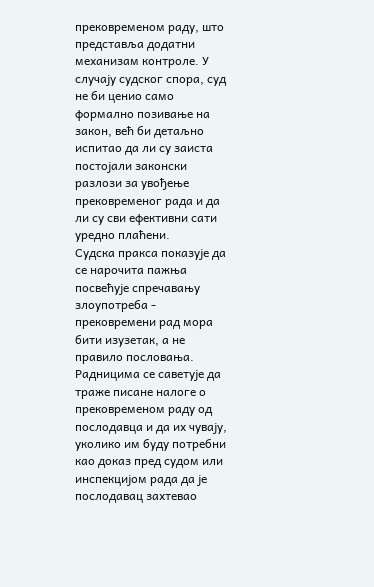прековременом раду, што представља додатни механизам контроле. У случају судског спора, суд не би ценио само формално позивање на закон, већ би детаљно испитао да ли су заиста постојали законски разлози за увођење прековременог рада и да ли су сви ефективни сати уредно плаћени.
Судска пракса показује да се нарочита пажња посвећује спречавању злоупотреба - прековремени рад мора бити изузетак, а не правило пословања. Радницима се саветује да траже писане налоге о прековременом раду од послодавца и да их чувају, уколико им буду потребни као доказ пред судом или инспекцијом рада да је послодавац захтевао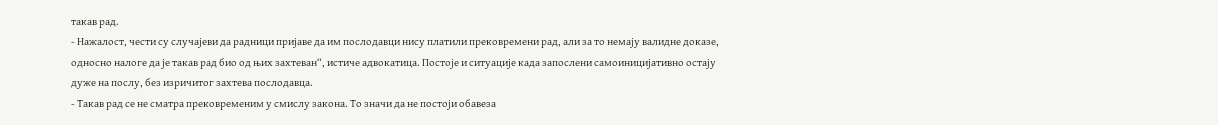такав рад.
- Нажалост, чести су случајеви да радници пријаве да им послодавци нису платили прековремени рад, али за то немају валидне доказе, односно налоге да је такав рад био од њих захтеван“, истиче адвокатица. Постоје и ситуације када запослени самоиницијативно остају дуже на послу, без изричитог захтева послодавца.
- Такав рад се не сматра прековременим у смислу закона. То значи да не постоји обавеза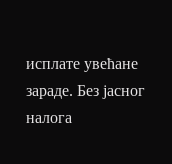исплате увећане зараде. Без јасног налога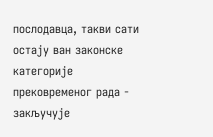послодавца, такви сати остају ван законске категорије прековременог рада - закључује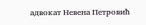адвокат Невена Петровић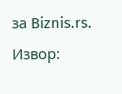за Biznis.rs.
Извор: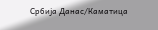Србија Данас/Каматица